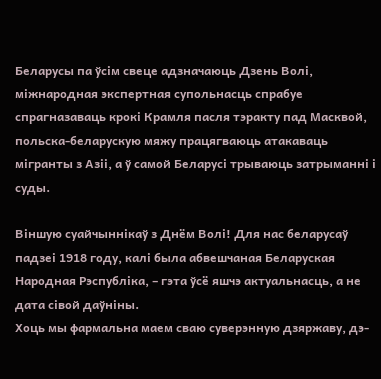Беларусы па ўсім свеце адзначаюць Дзень Волі, міжнародная экспертная супольнасць спрабуе спрагназаваць крокі Крамля пасля тэракту пад Масквой, польска-беларускую мяжу працягваюць атакаваць мігранты з Азіі, а ў самой Беларусі трываюць затрыманні і суды.

Віншую суайчыннікаў з Днём Волі! Для нас беларусаў падзеі 1918 году, калі была абвешчаная Беларуская Народная Рэспубліка, – гэта ўсё яшчэ актуальнасць, а не дата сівой даўніны.
Хоць мы фармальна маем сваю суверэнную дзяржаву, дэ-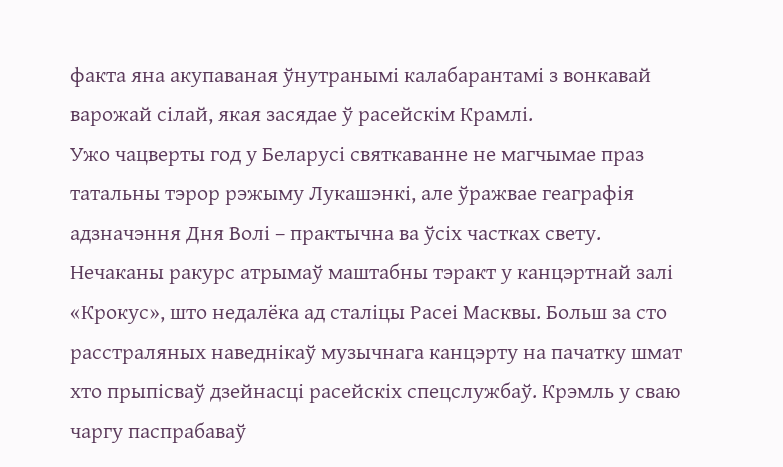факта яна акупаваная ўнутранымі калабарантамі з вонкавай варожай сілай, якая засядае ў расейскім Крамлі.
Ужо чацверты год у Беларусі святкаванне не магчымае праз татальны тэрор рэжыму Лукашэнкі, але ўражвае геаграфія адзначэння Дня Волі – практычна ва ўсіх частках свету.
Нечаканы ракурс атрымаў маштабны тэракт у канцэртнай залі «Крокус», што недалёка ад сталіцы Расеі Масквы. Больш за сто расстраляных наведнікаў музычнага канцэрту на пачатку шмат хто прыпісваў дзейнасці расейскіх спецслужбаў. Крэмль у сваю чаргу паспрабаваў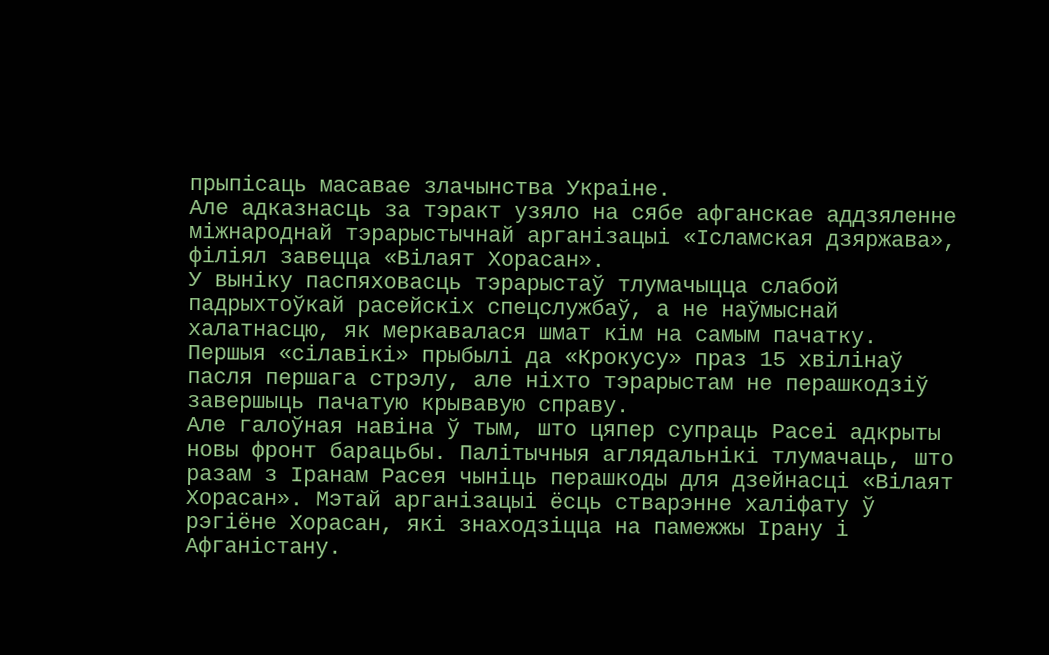прыпісаць масавае злачынства Украіне.
Але адказнасць за тэракт узяло на сябе афганскае аддзяленне міжнароднай тэрарыстычнай арганізацыі «Ісламская дзяржава», філіял завецца «Вілаят Хорасан».
У выніку паспяховасць тэрарыстаў тлумачыцца слабой падрыхтоўкай расейскіх спецслужбаў, а не наўмыснай халатнасцю, як меркавалася шмат кім на самым пачатку.
Першыя «сілавікі» прыбылі да «Крокусу» праз 15 хвілінаў пасля першага стрэлу, але ніхто тэрарыстам не перашкодзіў завершыць пачатую крывавую справу.
Але галоўная навіна ў тым, што цяпер супраць Расеі адкрыты новы фронт барацьбы. Палітычныя аглядальнікі тлумачаць, што разам з Іранам Расея чыніць перашкоды для дзейнасці «Вілаят Хорасан». Мэтай арганізацыі ёсць стварэнне халіфату ў рэгіёне Хорасан, які знаходзіцца на памежжы Ірану і Афганістану.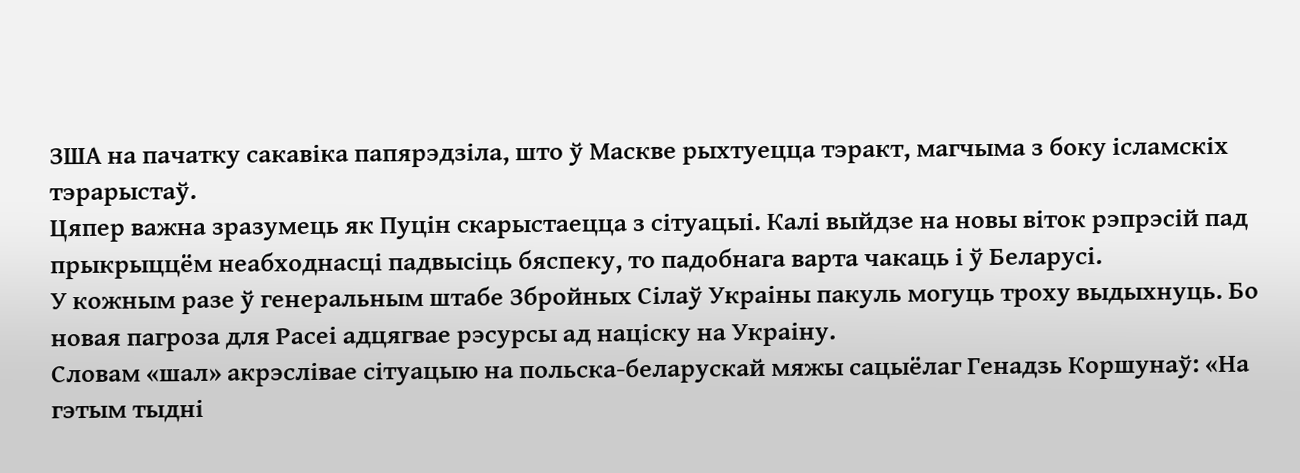ЗША на пачатку сакавіка папярэдзіла, што ў Маскве рыхтуецца тэракт, магчыма з боку ісламскіх тэрарыстаў.
Цяпер важна зразумець як Пуцін скарыстаецца з сітуацыі. Калі выйдзе на новы віток рэпрэсій пад прыкрыццём неабходнасці падвысіць бяспеку, то падобнага варта чакаць і ў Беларусі.
У кожным разе ў генеральным штабе Збройных Сілаў Украіны пакуль могуць троху выдыхнуць. Бо новая пагроза для Расеі адцягвае рэсурсы ад націску на Украіну.
Словам «шал» акрэслівае сітуацыю на польска-беларускай мяжы сацыёлаг Генадзь Коршунаў: «На гэтым тыдні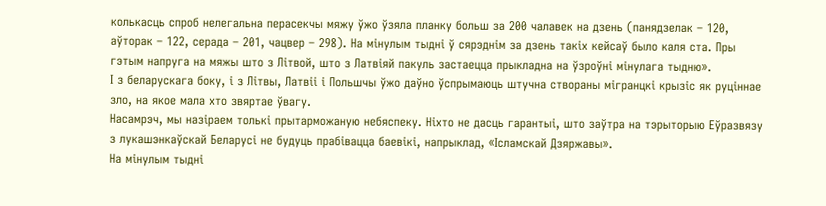колькасць спроб нелегальна перасекчы мяжу ўжо ўзяла планку больш за 200 чалавек на дзень (панядзелак – 120, аўторак – 122, серада – 201, чацвер – 298). На мінулым тыдні ў сярэднім за дзень такіх кейсаў было каля ста. Пры гэтым напруга на мяжы што з Літвой, што з Латвіяй пакуль застаецца прыкладна на ўзроўні мінулага тыдню».
І з беларускага боку, і з Літвы, Латвіі і Польшчы ўжо даўно ўспрымаюць штучна створаны мігранцкі крызіс як руціннае зло, на якое мала хто звяртае ўвагу.
Насамрэч, мы назіраем толькі прытарможаную небяспеку. Ніхто не дасць гарантыі, што заўтра на тэрыторыю Еўразвязу з лукашэнкаўскай Беларусі не будуць прабівацца баевікі, напрыклад, «Ісламскай Дзяржавы».
На мінулым тыдні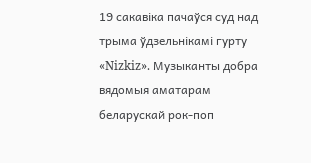19 сакавіка пачаўся суд над трыма ўдзельнікамі гурту «Nizkiz». Музыканты добра вядомыя аматарам беларускай рок-поп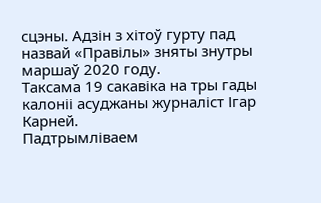сцэны. Адзін з хітоў гурту пад назвай «Правілы» зняты знутры маршаў 2020 году.
Таксама 19 сакавіка на тры гады калоніі асуджаны журналіст Ігар Карней.
Падтрымліваем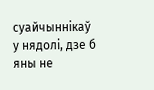суайчыннікаў у нядолі, дзе б яны не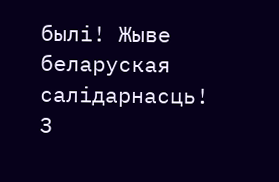былі! Жыве беларуская салідарнасць! З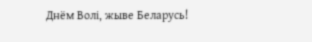Днём Волі, жыве Беларусь!